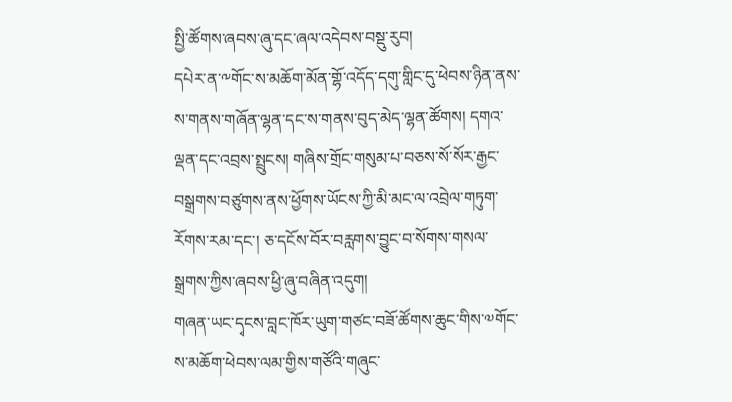སྤྱི་ཚོགས་ཞབས་ཞུ་དང་ཞལ་འདེབས་བསྡུ་རུབ།
དཔེར་ན་༸གོང་ས་མཆོག་མོན་གྷོ་འདོད་དགུ་གླིང་དུ་ཕེབས་ཉིན་ནས་ས་གནས་གཞོན་ལྷན་དང་ས་གནས་བུད་མེད་ལྷན་ཚོགས། དགའ་ལྡན་དང་འབྲས་སྤྲུངས། གཞིས་གྲོང་གསུམ་པ་བཅས་སོ་སོར་རྒྱང་བསྒྲགས་བཙུགས་ནས་ཕྱོགས་ཡོངས་ཀྱི་མི་མང་ལ་འབྲེལ་གཏུག་རོགས་རམ་དང་། ཅ་དངོས་བོར་བརླགས་བྱུང་བ་སོགས་གསལ་སྒྲགས་ཀྱིས་ཞབས་ཕྱི་ཞུ་བཞིན་འདུག།
གཞན་ཡང་དྭངས་བླང་ཁོར་ཡུག་གཙང་བཟོ་ཚོགས་ཆུང་གིས་༧གོང་ས་མཆོག་ཕེབས་ལམ་གྱིས་གཙོའི་གཞུང་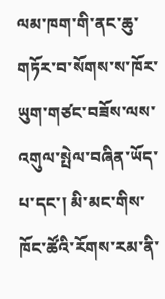ལམ་ཁག་གི་ནང་ཆུ་གཏོར་བ་སོགས་ས་ཁོར་ཡུག་གཙང་བཟོས་ལས་འགུལ་སྤེལ་བཞིན་ཡོད་པ་དང་། མི་མང་གིས་ཁོང་ཚོའི་རོགས་རམ་ནི་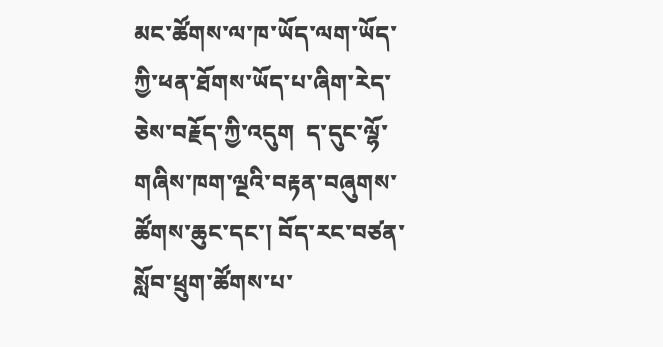མང་ཚོགས་ལ་ཁ་ཡོད་ལག་ཡོད་ཀྱི་ཕན་ཐོགས་ཡོད་པ་ཞིག་རེད་ཅེས་བརྗོད་ཀྱི་འདུག  ད་དུང་ལྷོ་གཞིས་ཁག་ལྔའི་བརྟན་བཞུགས་ཚོགས་ཆུང་དང་། བོད་རང་བཙན་སློབ་ཕྲུག་ཚོགས་པ་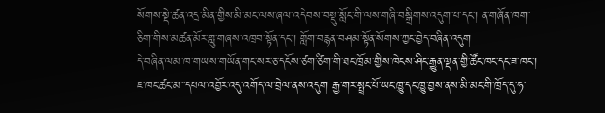སོགས་སྡེ་ཚན་འདྲ་མིན་གྱིས་མི་མང་ལས་ཞལ་འདེབས་བསྡུ་སློང་གི་ལས་གཞི་བསྒྲིགས་འདུག་པ་དང་། ན་གཞོན་ཁག་ཅིག་གིས་མཚན་མོར་གླུ་གཞས་འཁྲབ་སྟོན་དང་། གློག་བརྙན་བཤམ་སྟོན་སོགས་ཀྱང་བྱེད་བཞིན་འདུག
དེ་བཞིན་ལམ་ཁ་གཡས་གཡོན་གང་སར་ཅ་དངོས་ཙག་ཙིག་གི་ཐང་ཁྲོམ་གྱིས་ཁེངས་ཤིང་རྒྱུན་ལྡན་གྱི་ཚོང་ཁང་དང་ཟ་ཁང་། ཇ་ཁང་ཚང་མ་་དཔལ་འབྱོར་འདུ་འགོད་ལ་བྲེལ་ནས་འདུག རྒྱ་གར་སྤྲང་པོ་ཡང་ཁྱུ་དང་ཁྱུ་བྱས་ནས་མི་མང་གི་ཁྲོད་དུ་ཧ་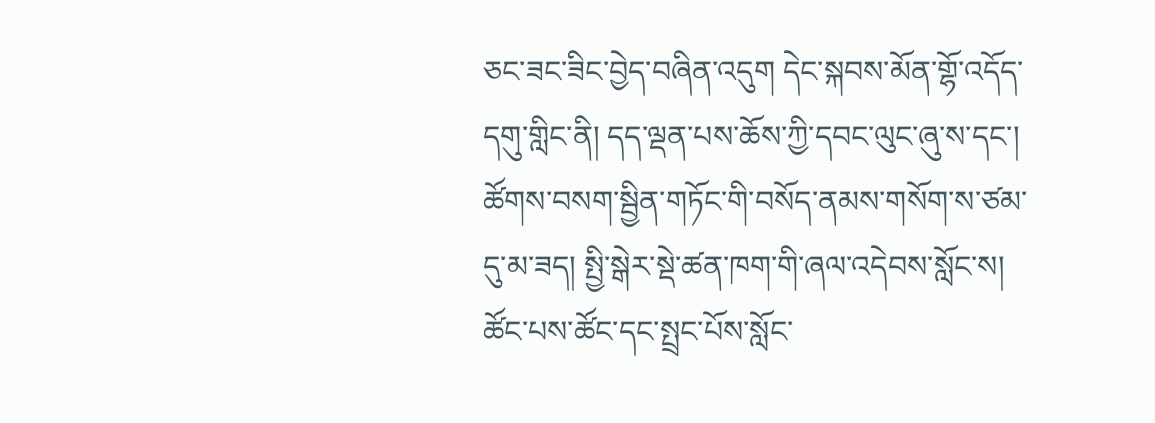ཅང་ཟང་ཟིང་བྱེད་བཞིན་འདུག དེང་སྐབས་མོན་གྷོ་འདོད་དགུ་གླིང་ནི། དད་ལྡན་པས་ཆོས་ཀྱི་དབང་ལུང་ཞུ་ས་དང་། ཚོགས་བསག་སྦྱིན་གཏོང་གི་བསོད་ནམས་གསོག་ས་ཙམ་དུ་མ་ཟད། སྤྱི་སྒེར་སྡེ་ཚན་ཁག་གི་ཞལ་འདེབས་སློང་ས། ཚོང་པས་ཚོང་དང་སྤྲང་པོས་སློང་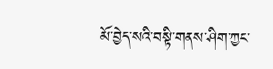མོ་བྱེད་སའི་བསྟི་གནས་ཤིག་ཀྱང་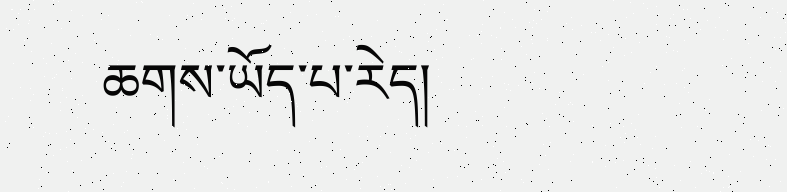ཆགས་ཡོད་པ་རེད།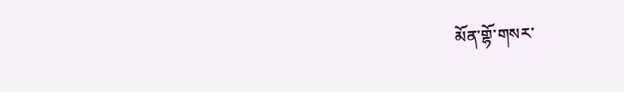མོན་གྷོ་གསར་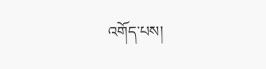འགོད་པས།